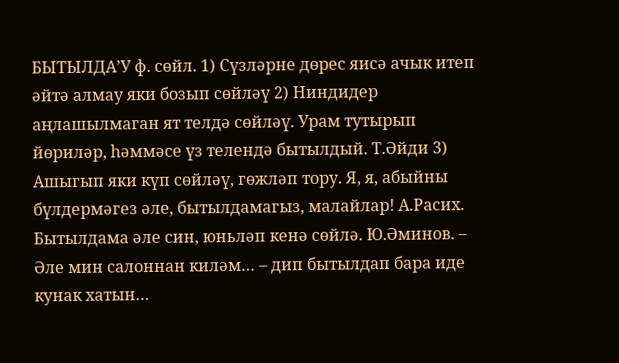БЫТЫЛДА’У ф. сөйл. 1) Сүзләрне дөрес яисә ачык итеп әйтә алмау яки бозып сөйләү 2) Ниндидер аңлашылмаган ят телдә сөйләү. Урам тутырып йөриләр, һәммәсе үз телендә бытылдый. Т.Әйди 3) Ашыгып яки күп сөйләү, гөжләп тору. Я, я, абыйны бүлдермәгез әле, бытылдамагыз, малайлар! А.Расих. Бытылдама әле син, юньләп кенә сөйлә. Ю.Әминов. – Әле мин салоннан киләм… – дип бытылдап бара иде кунак хатын…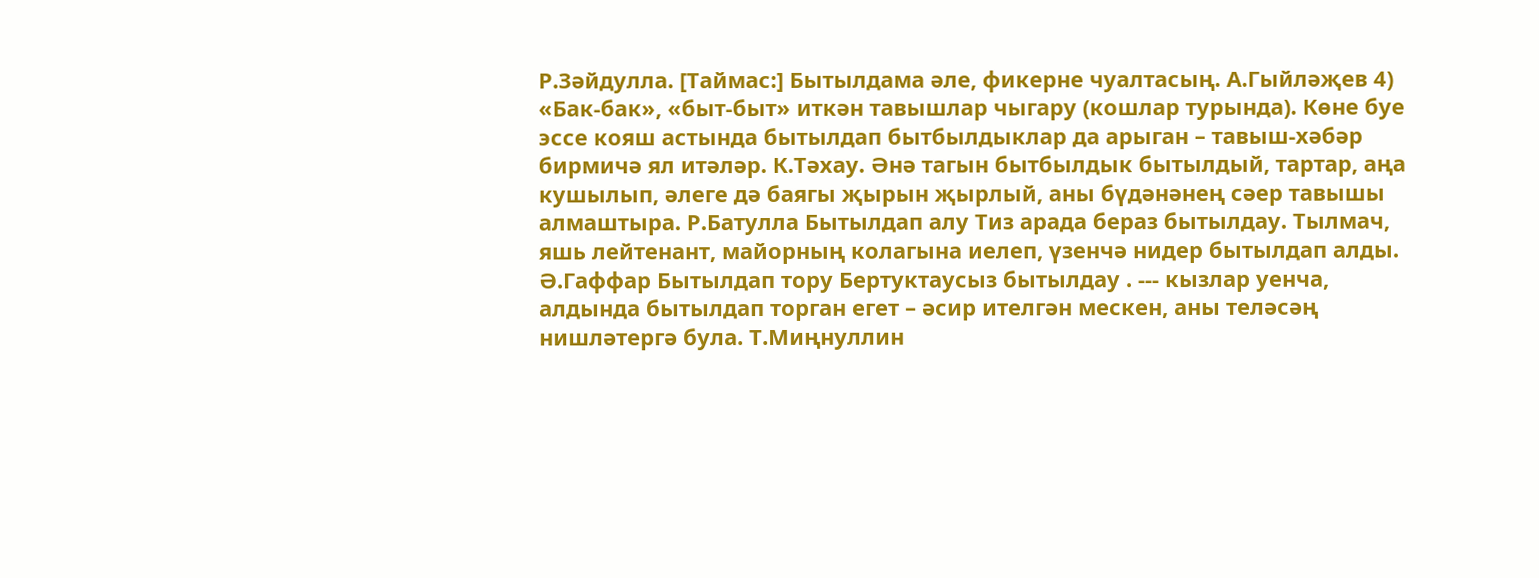Р.Зәйдулла. [Таймас:] Бытылдама әле, фикерне чуалтасың. А.Гыйләҗев 4) «Бак-бак», «быт-быт» иткән тавышлар чыгару (кошлар турында). Көне буе эссе кояш астында бытылдап бытбылдыклар да арыган – тавыш-хәбәр бирмичә ял итәләр. К.Тәхау. Әнә тагын бытбылдык бытылдый, тартар, аңа кушылып, әлеге дә баягы җырын җырлый, аны бүдәнәнең сәер тавышы алмаштыра. Р.Батулла Бытылдап алу Тиз арада бераз бытылдау. Тылмач, яшь лейтенант, майорның колагына иелеп, үзенчә нидер бытылдап алды. Ә.Гаффар Бытылдап тору Бертуктаусыз бытылдау . --- кызлар уенча, алдында бытылдап торган егет – әсир ителгән мескен, аны теләсәң нишләтергә була. Т.Миңнуллин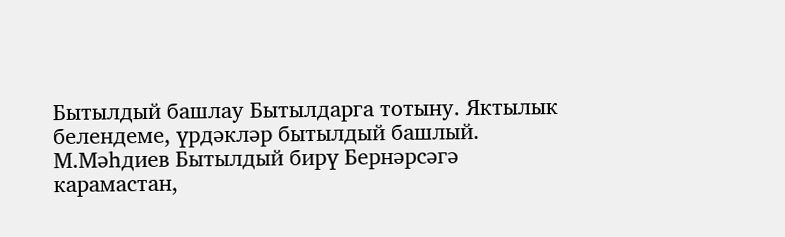Бытылдый башлау Бытылдарга тотыну. Яктылык белендеме, үрдәкләр бытылдый башлый. М.Мәһдиев Бытылдый бирү Бернәрсәгә карамастан,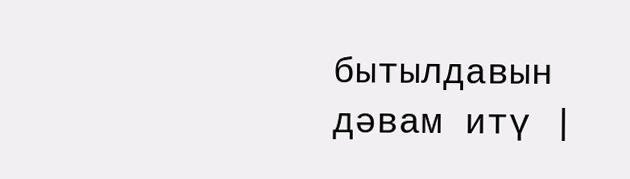бытылдавын дәвам итү |